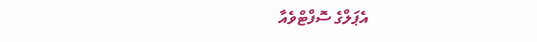އެޕަލްގެ ސޮފްޓްވެއާ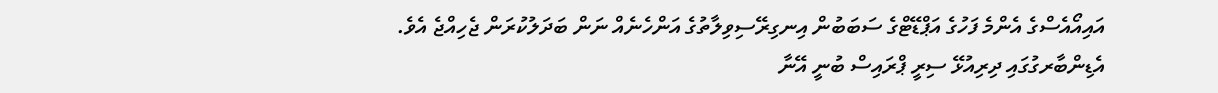އައިއޯއެސްގެ އެންމެ ފަހުގެ އަޕްޑޭޓްގެ ސަބަބުން އިނގިރޭސިވިލާތުގެ އަންހެނެއް ނަން ބަދަލުކުރަން ޖެހިއްޖެ އެވެ.
އެޑިންބާރގުގައި ދިރިއުޅޭ ސިރީ ޕްރައިސް ބުނީ އޭނާ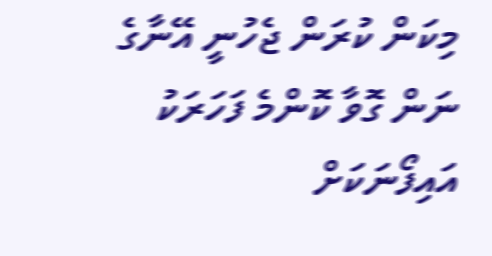މިކަން ކުރަން ޖެހުނީ އޭނާގެ ނަން ގޮވާ ކޮންމެ ފަހަރަކު އައިފޯނަކަށް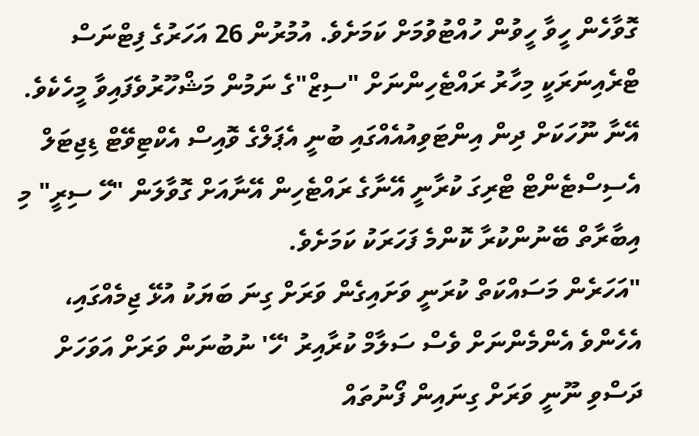ގޮވާހެން ހީވާ ހީވުން ހުއްޓުވުމަށް ކަމަށެވެ. އުމުރުން 26 އަހަރުގެ ފިޓްނަސް ޓްރެއިނަރަކީ މިހާރު ރައްޓެހިންނަށް "ސިޒް"ގެ ނަމުން މަޝްހޫރުވެފައިވާ މީހެކެވެ.
އޭނާ ނޫހަކަށް ދިން އިންޓަވިއުއެއްގައި ބުނީ އެޕަލްގެ ވޮއިސް އެކްޓިވޭޓް ޑިޖިޓަލް އެސިސްޓެންޓް ޓްރިގަ ކުރާނީ އޭނާގެ ރައްޓެހިން އޭނާއަށް ގޮވާލަން "ހޭ ސިރީ" މި އިބާރާތް ބޭނުންކުރާ ކޮންމެ ފަހަރަކު ކަމަށެވެ.
"އަހަރެން މަސައްކަތް ކުރަނީ ވަށައިގެން ވަރަށް ގިނަ ބަޔަކު އުޅޭ ޖިމެއްގައި، އެހެންވެ އެންމެންނަށް ވެސް ސަލާމް ކުރާއިރު 'ހޭ' ނުބުނަން ވަރަށް އަވަހަށް ދަސްވި ނޫނީ ވަރަށް ގިނައިން ފޯނުތައް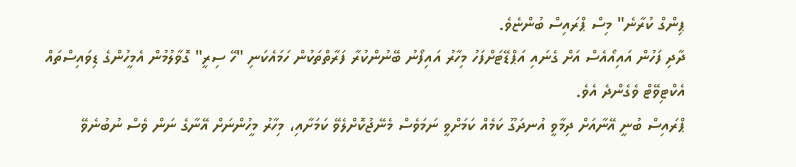ޕިންގް ކުރާނެ" މިސް ޕްރައިސް ބުންޏެވެ.
ދާދި ފަހުން އައިއޯއެސް އަށް ގެނައި އަޕްޑޭޓަށްފަހު މިހާރު އައިފޯނު ބޭނުންކުރާ ފަރާތްތަކުން ހަމައެކަނި "ހޭ ސިރީ" ގޮވާލުމުން އެމީހުންގެ ޑިވައިސްތައް އެކްޓިވޭޓް ވެގެންދެ އެވެ.
ޕްރައިސް ބުނީ އޭނާއަށް ދިމާވީ އުނދަގޫ ކަމެއް ކަމަށްވީ ނަމަވެސް މެނޭޖުކޮށްލެވޭ ކަމަށާއި، މިހާރު މީހުންނަށް އޭނާގެ ނަން ވެސް ނުބުނެވޭ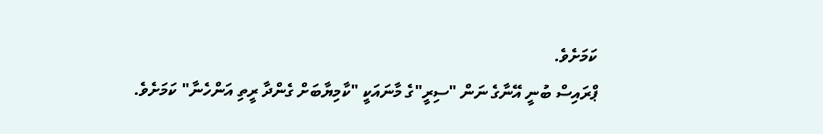ކަމަށެވެ.
ޕްރައިސް ބުނީ އޭނާގެ ނަން "ސިރީ"ގެ މާނައަކީ "ކާމިޔާބަށް ގެންދާ ރީތި އަންހެނާ" ކަމަށެވެ.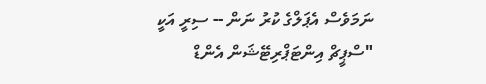ނަމަވެސް އެޕަލްގެ ކުރު ނަން -- ސިރީ އަކީ "ސްޕީޗް އިންޓަޕްރިޓޭޝަން އެންޑް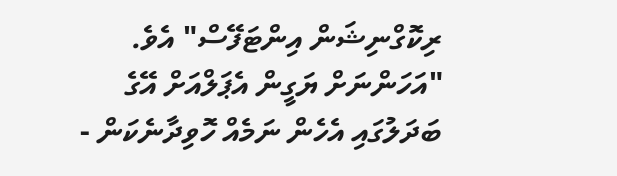ރިކޮގްނިޝަން އިންޓަފޭސް" އެވެ.
"އަހަންނަށް ޔަގީން އެޕަލްއަށް އޭގެ ބަދަލުގައި އެހެން ނަމެއް ހޮވިދާނެކަން -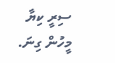ސިރީ ކިޔާ މީހުން ގިނަ.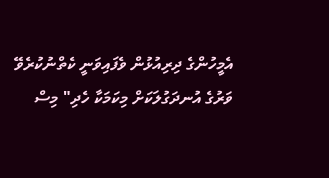އެމީހުންގެ ދިރިއުޅުން ވެފައިވަނީ ކެތްނުކުރެވޭ ވަރުގެ އުނދަގުލަކަށް މިކަމަކާ ހެދި" މިސް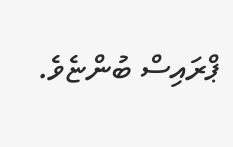ޕްރައިސް ބުންޏެވެ.